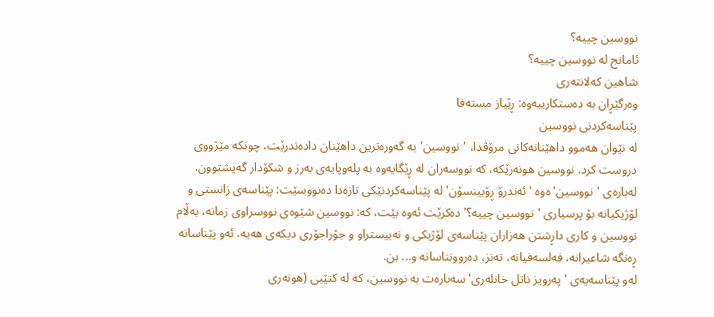نووسین چییە؟
ئامانج لە نووسین چییە؟
شاهین کەلانتەری
وەرگێڕان بە دەستکارییەوە: ڕێباز مستەفا
پێناسەکردنی نووسین
لە نێوان هەموو داهێنانەکانی مرۆڤدا، 'نووسین' بە گەورەترین داهێنان دادەندرێت، چونکە مێژووی دروست کرد. نووسین هونەرێکە، کە نووسەران لە ڕێگایەوە بە پلەوپایەی بەرز و شکۆدار گەیشتوون.
لەبارەی 'نووسین'ەوە 'ئەندرۆ ڕۆبینسۆن' لە پێناسەکردنێکی تازەدا دەنووسێت: پێناسەی زانستی و لۆژیکیانە بۆ پرسیاری 'نووسین چییە؟' دەکرێت ئەوە بێت، کە: نووسین شێوەی نووسراوی زمانە، بەڵام نووسین و کاری داڕشتن هەزاران پێناسەی لۆژیکی و نەبیستراو و جۆراجۆری دیکەی هەیە، ئەو پێناسانە ڕەنگە شاعیرانە، فەلسەفیانە، تەنز، دەروونناسانە و... بن.
لەو پێناسەیەی 'پەرویز ناتل خانلەری' سەبارەت بە نووسین، کە لە کتێبی (هونەری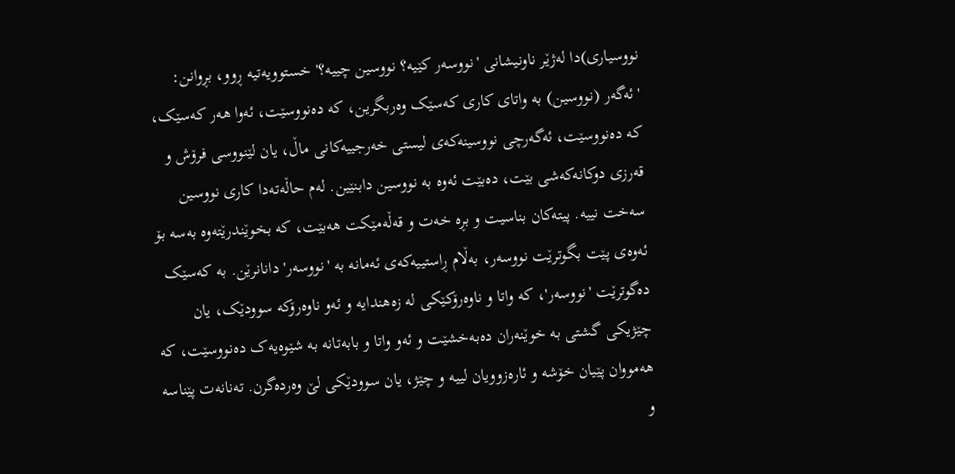نووسیاری)دا لەژێر ناونیشانی 'نووسەر کێیە؟ نووسین چییە؟' خستوویەتیە ڕوو، بڕوانن:
'ئەگەر (نووسین) بە واتای کاری کەسێک وەربگرین، کە دەنووسێت، ئەوا هەر کەسێک، کە دەنووسێت، ئەگەرچی نووسینەکەی لیستی خەرجییەکانی ماڵ، یان لێنووسی فرۆش و قەرزی دوکانەکەشی بێت، دەبێت ئەوە بە نووسین دابنێین. لەم حاڵەتەدا کاری نووسین سەخت نییە. پیتەکان بناسیت و بڕە خەت و قەڵەمێکت هەبێت، کە بخوێندرێتەوە بەسە بۆ ئەوەی پێت بگوترێت نووسەر، بەڵام ڕاستییەکەی ئەمانە بە 'نووسەر' دانانرێن. بە کەسێک دەگوترێت 'نووسەر'، کە واتا و ناوەرۆکێکی لە زەهندایە و ئەو ناوەرۆکە سوودێک، یان چێژیکی گشتی بە خوێنەران دەبەخشێت و ئەو واتا و بابەتانە بە شێوەیەک دەنووسێت، کە هەمووان پێیان خۆشە و ئارەزوویان لییە و چێژ، یان سوودێکی لێ وەردەگرن. تەنانەت پێناسە و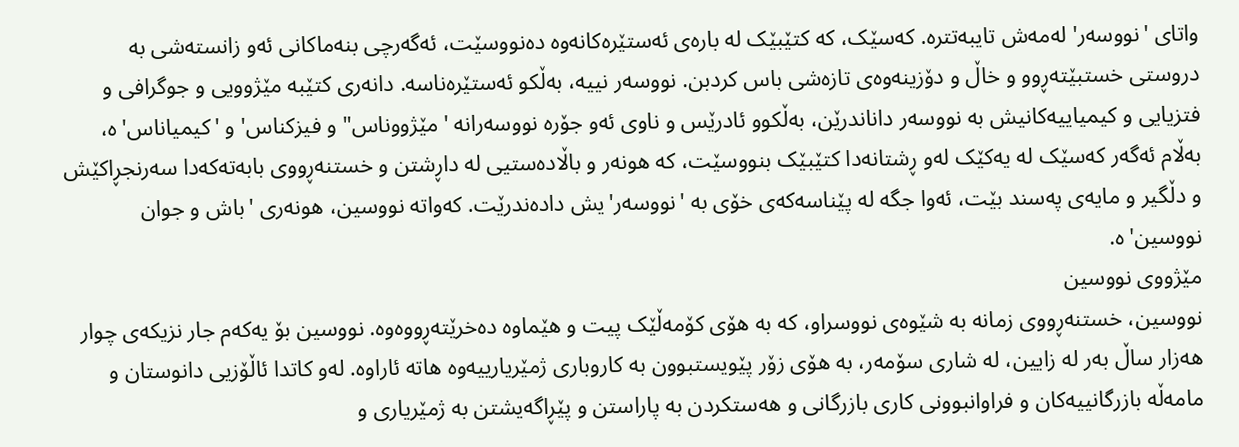واتای 'نووسەر' لەمەش تایبەتترە. کەسێک، کە کتێبێک لە بارەی ئەستێرەکانەوە دەنووسێت، ئەگەرچی بنەماکانی ئەو زانستەشی بە دروستی خستبێتەڕوو و خاڵ و دۆزینەوەی تازەشی باس کردبن. نووسەر نییە، بەڵکو ئەستێرەناسە. دانەری کتێبە مێژوویی و جوگرافی و فتزیایی و کیمیاییەکانیش بە نووسەر داناندرێن، بەڵکوو ئادرێس و ناوی ئەو جۆرە نووسەرانە 'مێژووناس" و فیزکناس' و 'کیمیاناس'ە، بەڵام ئەگەر کەسێک لە یەکێک لەو ڕشتانەدا کتێبێک بنووسێت، کە هونەر و باڵادەستیی لە داڕشتن و خستنەڕووی بابەتەکەدا سەرنجڕاکێش و دڵگیر و مایەی پەسند بێت، ئەوا جگە لە پێناسەکەی خۆی بە 'نووسەر'یش دادەندرێت. کەواتە نووسین، هونەری 'باش و جوان نووسین'ە.
مێژووی نووسین
نووسین، خستنەڕووی زمانە بە شێوەی نووسراو، کە بە هۆی کۆمەڵێک پیت و هێماوە دەخرێتەڕووەوە. نووسین بۆ یەکەم جار نزیکەی چوار هەزار ساڵ بەر لە زایین، لە شاری سۆمەر، بە هۆی زۆر پێویستبوون بە کاروباری ژمێریارییەوە هاتە ئاراوە. لەو کاتدا ئاڵۆزیی دانوستان و مامەڵە بازرگانییەکان و فراوانبوونی کاری بازرگانی و هەستکردن بە پاراستن و پێڕاگەیشتن بە ژمێریاری و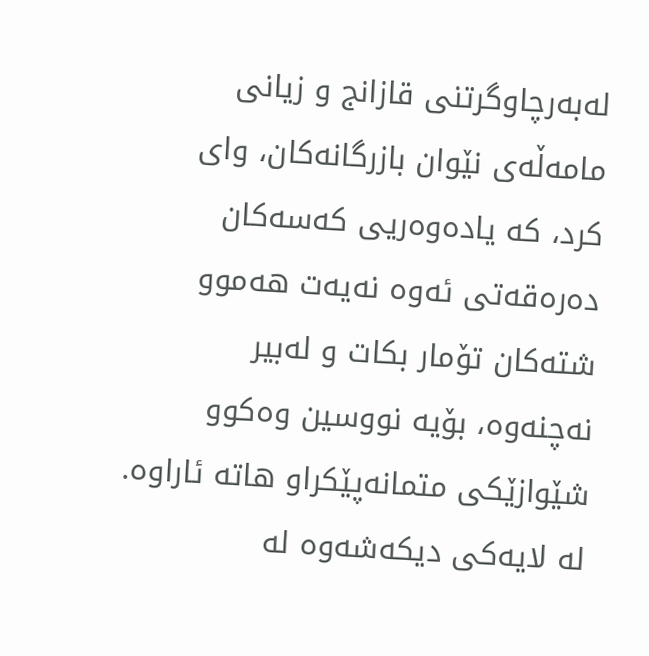لەبەرچاوگرتنی قازانج و زیانی مامەڵەی نێوان بازرگانەکان، وای کرد، کە یادەوەریی کەسەکان دەرەقەتی ئەوە نەیەت هەموو شتەکان تۆمار بکات و لەبیر نەچنەوە، بۆیە نووسین وەکوو شێوازێکی متمانەپێکراو هاتە ئاراوە. لە لایەکی دیکەشەوە لە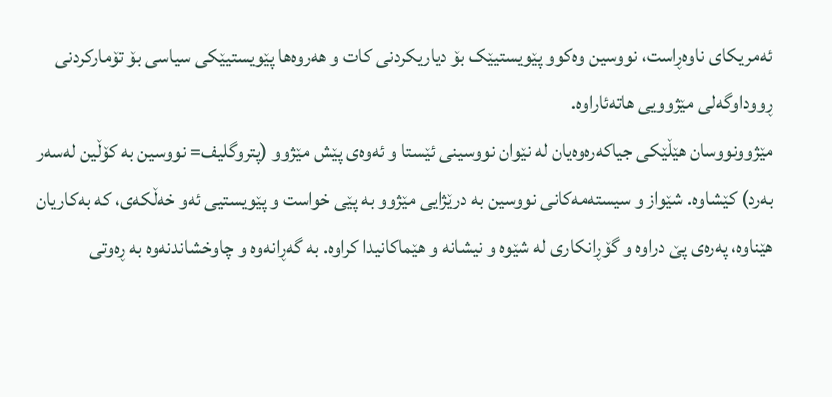ئەمریکای ناوەڕاست، نووسین وەکوو پێویستیێک بۆ دیاریکردنی کات و هەروەها پێویستیێکی سیاسی بۆ تۆمارکردنی ڕووداوگەلی مێژوویی هاتەئاراوە.
مێژوونووسان هێڵێکی جیاکەرەوەیان لە نێوان نووسینی ئێستا و ئەوەی پێش مێژوو (پتروگلیف= نووسین بە کۆڵین لەسەر بەرد) کێشاوە. شێواز و سیستەمەکانی نووسین بە درێژایی مێژوو بە پێی خواست و پێویستیی ئەو خەڵکەی، کە بەکاریان هێناوە، پەرەی پێ دراوە و گۆڕانکاری لە شێوە و نیشانە و هێماکانیدا کراوە. بە گەڕانەوە و چاوخشاندنەوە بە ڕەوتی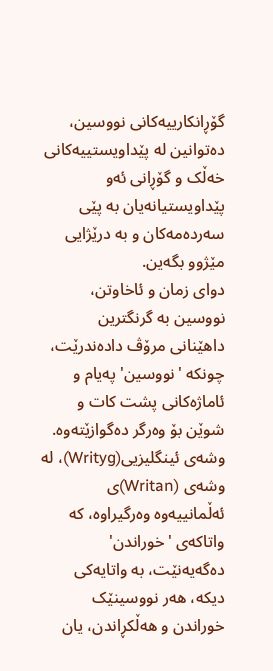گۆڕانکارییەکانی نووسین، دەتوانین لە پێداویستییەکانی خەڵک و گۆڕانی ئەو پێداویستیانەیان بە پێی سەردەمەکان و بە درێژایی مێژوو بگەین.
دوای زمان و ئاخاوتن، نووسین بە گرنگترین داهێنانی مرۆڤ دادەندرێت، چونکە 'نووسین' پەیام و ئاماژەکانی پشت کات و شوێن بۆ وەرگر دەگوازێتەوە.
وشەی ئینگلیزیی(Writyg)، لە وشەی (Writan)ی ئەڵمانییەوە وەرگیراوە، کە واتاکەی 'خوراندن' دەگەیەنێت، بە واتایەکی دیکە، هەر نووسینێک خوراندن و هەڵکڕاندن، یان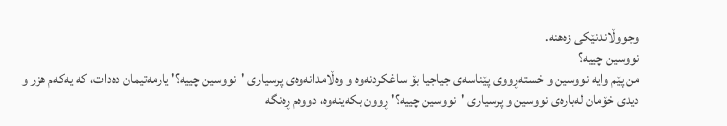وجووڵاندنێکی زەهنە.
نووسین چییە؟
من پێم وایە نووسین و خستەڕووی پێناسەی جیاجیا بۆ ساغکردنەوە و وەڵامدانەوەی پرسیاری 'نووسین چییە؟' یارمەتیمان دەدات، کە یەکەم هزر و دیدی خۆمان لەبارەی نووسین و پرسیاری 'نووسین چییە؟' ڕوون بکەینەوە، دووەم ڕەنگە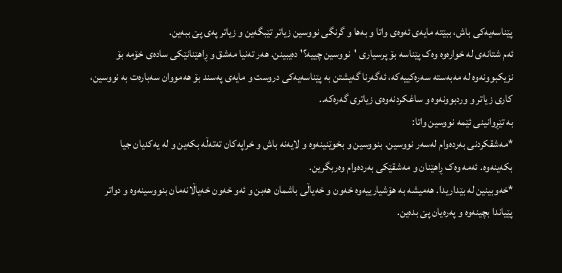پێناسەیەکی باش، ببێتە مایەی ئەوەی واتا و بەها و گرنگی نووسین زیاتر تێبگەین و زیاتر پەی پێ ببەین.
ئەم شتانەی لە خوارەوە وەک پێناسە بۆ پرسیاری 'نووسین چییە؟' دەیبینن. هەر تەنیا مەشق و ڕاهێنانێکی سادەی خۆمە بۆ نزیکبوونەوە لە مەبەستە سەرەکییەکە، ئەگەرنا گەیشتن بە پێناسەیەکی دروست و مایەی پەسند بۆ هەمووان سەبارەت بە نووسین، کاری زیاتر و وردبوونەوە و ساغکردنەوەی زیاتری گەرەکە..
بە تێڕوانینی ئێمە نووسین واتا:
*مەشقکردنی بەردەوام لەسەر نووسین. بنووسین و بخوێنینەوە و لایەنە باش و خراپەکان تەتەڵە بکەین و لە یەکدیان جیا بکەینەوە. ئەمە وەک ڕاهێنان و مەشقێکی بەردەوام وەربگرین.
*خەوبینین لە بێداریدا. هەمیشە بە هۆشیارییەوە خەون و خەیاڵی باشمان هەبن و ئەو خەون خەیاڵانەمان بنووسینەوە و دواتر پێیاندا بچینەوە و پەرەیان پێ بدەین.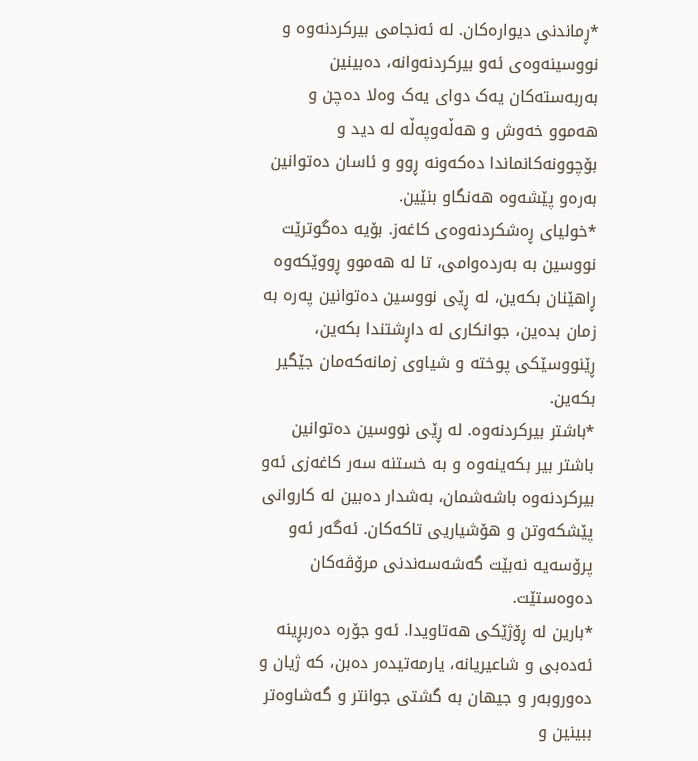*ڕماندنی دیوارەکان. لە ئەنجامی بیرکردنەوە و نووسینەوەی ئەو بیرکردنەوانە، دەبینین بەربەستەکان یەک دوای یەک وەلا دەچن و هەموو خەوش و هەڵەوپەڵە لە دید و بۆچوونەکانماندا دەکەونە ڕوو و ئاسان دەتوانین بەرەو پێشەوە هەنگاو بنێین.
*خولیای ڕەشکردنەوەی کاغەز. بۆیە دەگوترێت نووسین بە بەردەوامی، تا لە هەموو ڕووێکەوە ڕاهێنان بکەین، لە ڕێی نووسین دەتوانین پەرە بە زمان بدەین، جوانکاری لە داڕشتندا بکەین، ڕێنووسێکی پوختە و شیاوی زمانەکەمان جێگیر بکەین.
*باشتر بیرکردنەوە. لە ڕێی نووسین دەتوانین باشتر بیر بکەینەوە و بە خستنە سەر کاغەزی ئەو بیرکردنەوە باشەشمان، بەشدار دەبین لە کاروانی پێشکەوتن و هۆشیاریی تاکەکان. ئەگەر ئەو پرۆسەیە نەبێت گەشەسەندنی مرۆڤەکان دەوەستێت.
*بارین لە ڕۆژێکی هەتاویدا. ئەو جۆرە دەربڕینە ئەدەبی و شاعیریانە، یارمەتیدەر دەبن، کە ژیان و دەوروبەر و جیهان بە گشتی جوانتر و گەشاوەتر ببینین و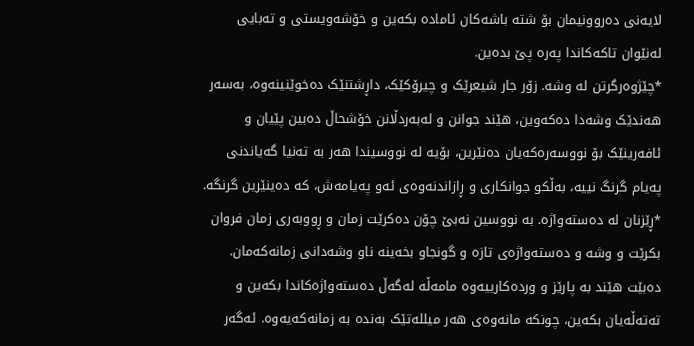لایەنی دەروونیمان بۆ شتە باشەکان ئامادە بکەین و خۆشەویستی و تەبایی لەنێوان تاکەکاندا پەرە پێ بدەین.
*چێژوەرگرتن لە وشە. زۆر جار شیعرێک و چیرۆکێک، داڕشتنێک دەخوێنینەوە، بەسەر هەندێک وشەدا دەکەوین، هێند جوانن و لەبەردڵانن خۆشحاڵ دەبین پێیان و ئافەرینێک بۆ نووسەرەکەیان دەنێرین، بۆیە لە نووسیندا هەر بە تەنیا گەیاندنی پەیام گرنگ نییە، بەڵکو جوانکاری و ڕازاندنەوەی ئەو پەیامەش، کە دەینێرین گرنگە.
*ڕێزنان لە دەستەواژە. بە نووسین نەبێ چۆن دەکرێت زمان و ڕووبەری زمان فروان بکرێت و وشە و دەستەواژەی تازە و گونجاو بخەینە ناو وشەدانی زمانەکەمان. دەبێت هێند بە پارێز و وردەکارییەوە مامەڵە لەگەڵ دەستەواژەکاندا بکەین و تەتەڵەیان بکەین، چونکە مانەوەی هەر میللەتێک بەندە بە زمانەکەیەوە. ئەگەر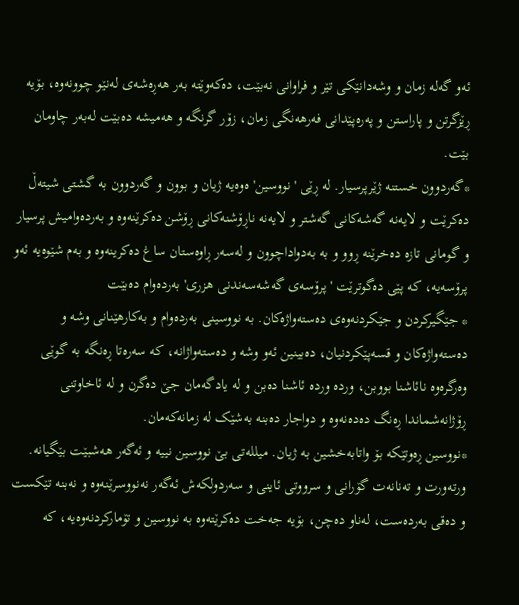ئەو گەلە زمان و وشەدانێکی تێر و فراوانی نەبێت، دەکەوێتە بەر هەڕەشەی لەنێو چوونەوە، بۆیە ڕێزگرتن و پاراستن و پەرەپێدانی فەرهەنگی زمان، زۆر گرنگە و هەمیشە دەبێت لەبەر چاومان بێت.
*گەردوون خستنە ژێرپرسیار. لە ڕێی 'نووسین'ەوەیە ژیان و بوون و گەردوون بە گشتی شیتەڵ دەکرێت و لایەنە گەشەکانی گەشتر و لایەنە ناڕۆشنەکانی ڕۆشن دەکرێنەوە و بەردەوامیش پرسیار و گومانی تازە دەخرێنە ڕوو و بە بەدواداچوون و لەسەر ڕاوەستان ساغ دەکرینەوە و بەم شێوەیە ئەو پرۆسەیە، کە پێی دەگوترێت 'پرۆسەی گەشەسەندنی هزری' بەردەوام دەبێت
* جێگیرکردن و جێکردنەوەی دەستەواژەکان. بە نووسینی بەردەوام و بەکارهێنانی وشە و دەستەواژەکان و قسەپێکردنیان، دەبینین ئەو وشە و دەستەواژانە، کە سەرەتا ڕەنگە بە گوێی وەرگرەوە نائاشنا بووبن، وردە وردە ئاشنا دەبن و لە یادگەمان جێ دەگرن و لە ئاخاوتنی ڕۆژانەشماندا ڕەنگ دەدەنەوە و دواجار دەبنە بەشێک لە زمانەکەمان.
*نووسین ڕەوتێکە بۆ واتابەخشین بە ژیان. میللەتی بێ نووسین نییە و ئەگەر هەشبێت بێگیانە. ورتەورت و تەنانەت گۆرانی و سرووتی ئاینی و سەردولکەش ئەگەر نەنووسرێنەوە و نەبنە تێکست و دەقی بەردەست، لەناو دەچن، بۆیە جەخت دەکرێتەوە بە نووسین و تۆمارکردنەوەیە، کە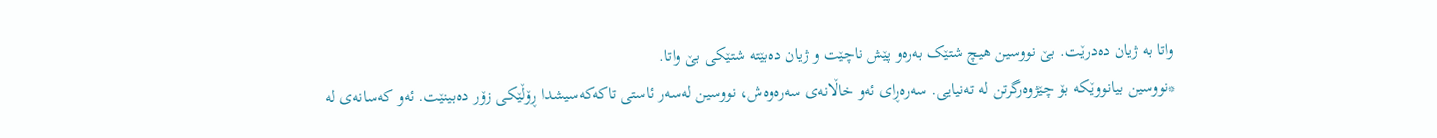واتا بە ژیان دەدرێت. بێ نووسین هیچ شتێک بەرەو پێش ناچێت و ژیان دەبێتە شتێکی بێ واتا.
*نووسین بیانووێکە بۆ چێژوەرگرتن لە تەنیایی. سەرەڕای ئەو خاڵانەی سەرەوەش، نووسین لەسەر ئاستی تاکەکەسیشدا ڕۆڵێکی زۆر دەبینێت. ئەو کەسانەی لە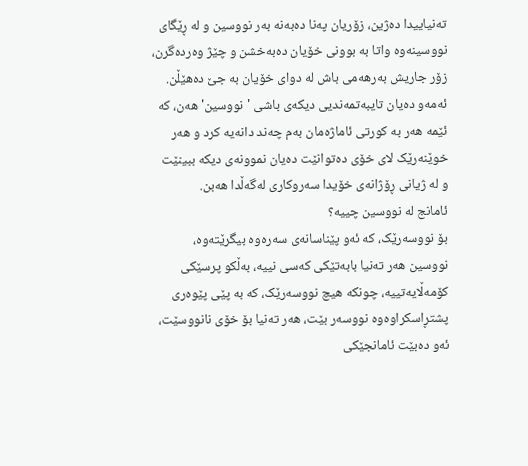تەنیاییدا دەژین، زۆریان پەنا دەبەنە بەر نووسین و لە ڕێگای نووسینەوە واتا بە بوونی خۆیان دەبەخشن و چێژ وەردەگرن، زۆر جاریش بەرهەمی باش لە دوای خۆیان بە جێ دەهێڵن.
ئەمەو دەیان تایبەتمەندیی دیکەی باشی 'نووسین' هەن، کە ئێمە هەر بە کورتی ئاماژەمان بەم چەند دانەیە کرد و هەر خوێنەرێک لای خۆی دەتوانێت دەیان نموونەی دیکە ببینێت و لە ژیانی ڕۆژانەی خۆیدا سەروکاری لەگەڵدا هەبن.
ئامانج لە نووسین چییە؟
بۆ نووسەرێک، کە ئەو پێناسانەی سەرەوە بیگرێتەوە، نووسین هەر تەنیا بابەتێکی کەسی نییە، بەڵکو پرسێکی کۆمەڵایەتییە، چونکە هیچ نووسەرێک، کە بە پێی پێوەری پشتڕاسکراوەوە نووسەر بێت، هەر تەنیا بۆ خۆی نانووسێت، ئەو دەبێت ئامانجێکی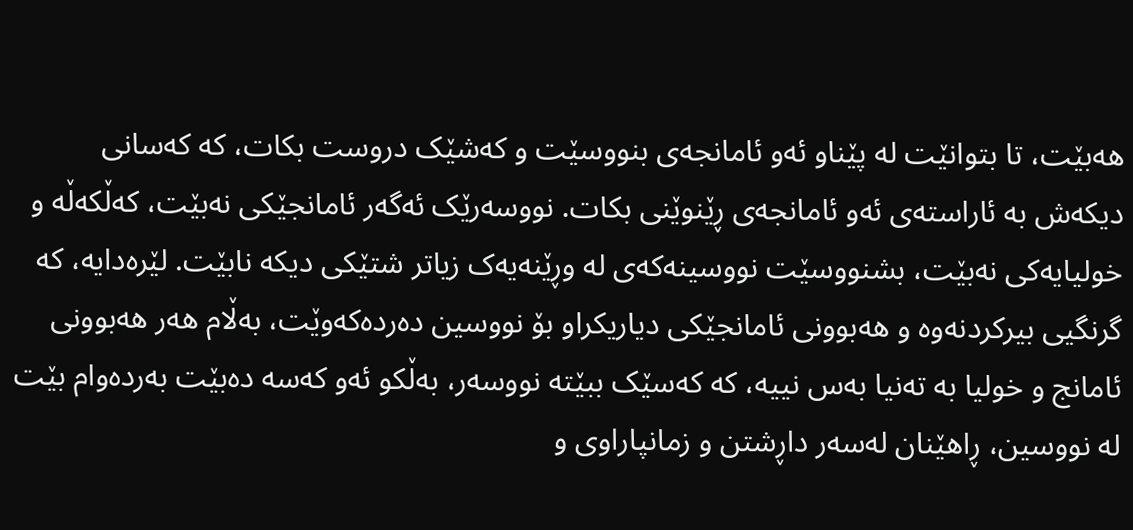هەبێت، تا بتوانێت لە پێناو ئەو ئامانجەی بنووسێت و کەشێک دروست بکات، کە کەسانی دیکەش بە ئاراستەی ئەو ئامانجەی ڕێنوێنی بکات. نووسەرێک ئەگەر ئامانجێکی نەبێت، کەڵکەڵە و خولیایەکی نەبێت، بشنووسێت نووسینەکەی لە وڕێنەیەک زیاتر شتێکی دیکە نابێت. لێرەدایە، کە گرنگیی بیرکردنەوە و هەبوونی ئامانجێکی دیاریکراو بۆ نووسین دەردەکەوێت، بەڵام هەر هەبوونی ئامانج و خولیا بە تەنیا بەس نییە، کە کەسێک ببێتە نووسەر، بەڵکو ئەو کەسە دەبێت بەردەوام بێت لە نووسین، ڕاهێنان لەسەر داڕشتن و زمانپاراوی و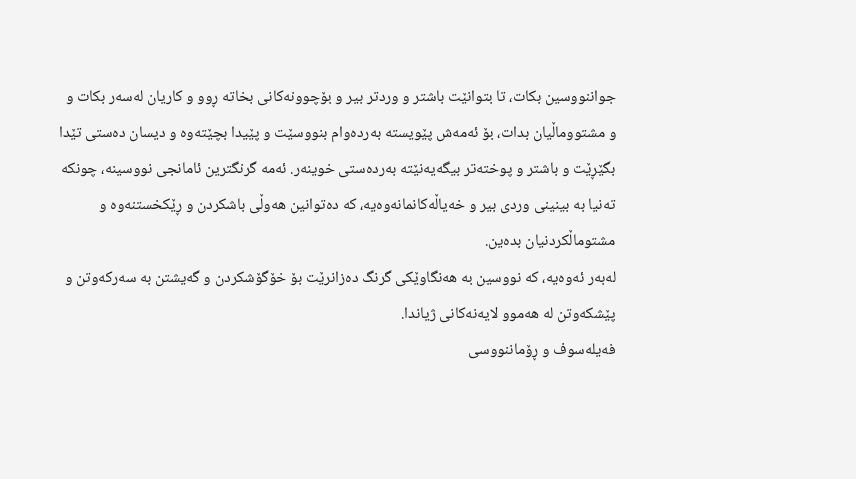جواننووسین بکات، تا بتوانێت باشتر و وردتر بیر و بۆچوونەکانی بخاتە ڕوو و کاریان لەسەر بکات و و مشتووماڵیان بدات، بۆ ئەمەش پێویستە بەردەوام بنووسێت و پێیدا بچێتەوە و دیسان دەستی تێدا بگێڕێت و باشتر و پوختەتر بیگەیەنێتە بەردەستی خوینەر. ئەمە گرنگترین ئامانجی نووسینە، چونکە تەنیا بە بینینی وردی بیر و خەیاڵەکانمانەوەیە، کە دەتوانین هەوڵی باشکردن و ڕێکخستنەوە و مشتوماڵکردنیان بدەین.
لەبەر ئەوەیە، کە نووسین بە هەنگاوێکی گرنگ دەزانرێت بۆ خۆگۆشکردن و گەیشتن بە سەرکەوتن و پێشکەوتن لە هەموو لایەنەکانی ژیاندا.
فەیلەسوف و ڕۆماننووسی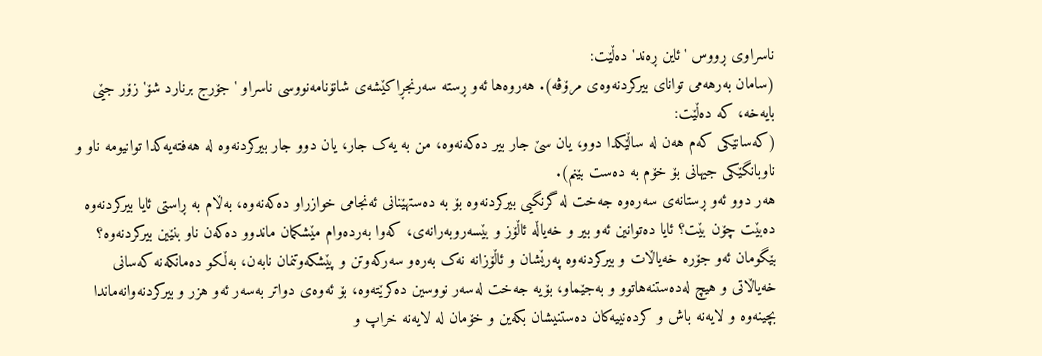ناسراوی ڕووس 'ئاین ڕەند' دەڵێت:
(سامان بەرهەمی توانای بیرکردنەوەی مرۆڤە). هەروەها ئەو ڕستە سەرنجڕاکێشەی شانۆنامەنووسی ناسراو 'جۆرج برنارد شۆ' زۆر جێی بایەخە، کە دەڵێت:
(کەسانێکی کەم هەن لە ساڵێکدا دوو، یان سێ جار بیر دەکەنەوە، من بە یەک جار، یان دوو جار بیرکردنەوە لە هەفتەیەکدا توانیومە ناو و ناوبانگێکی جیهانی بۆ خۆم بە دەست بێنم).
هەر دوو ئەو ڕستانەی سەرەوە جەخت لە گرنگیی بیرکردنەوە بۆ بە دەستهێنانی ئەنجامی خوازراو دەکەنەوە، بەڵام بە ڕاستی ئایا بیرکردنەوە دەبێت چۆن بێت؟ ئایا دەتوانین ئەو بیر و خەیاڵە ئاڵۆز و بێسەروبەرانەی، کەوا بەردەوام مێشکمان ماندوو دەکەن ناو بنێین بیرکردنەوە؟
بێگومان ئەو جۆرە خەیاڵات و بیرکردنەوە پەرێشان و ئاڵۆزانە نەک بەرەو سەرکەوتن و پێشکەوتنمان نابەن، بەڵکو دەمانکەنە کەسانی خەیاڵاتی و هیچ لەدەستنەهاتوو و بەجێماو، بۆیە جەخت لەسەر نووسین دەکرێتەوە، بۆ ئەوەی دواتر بەسەر ئەو هزر و بیرکردنەوانەماندا بچینەوە و لایەنە باش و کردەنییەکان دەستنیشان بکەین و خۆمان لە لایەنە خراپ و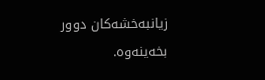زیانبەخشەکان دوور بخەینەوە.